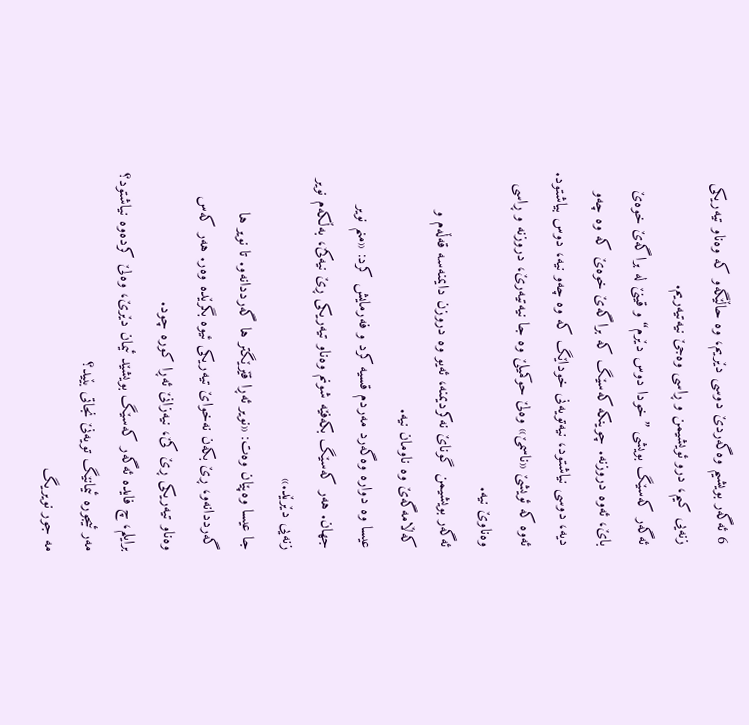6 ئەگەر بویشیم وەگەردێ دوسی دێریم، وه حاڵێگەو که وەناو تیەریکی زنەیی کیم، درو ئویشیمن و ڕاسی وەجێ نیەتیەریم.
ئەگەر کەسێگ بویشی ”خودا دوس دێرم“ و قینێ له براگەێ خوەێ باێ، ئەوه دروزنه. چوینکه کەسێگ که براگەێ خوەێ که وه چەو دیه، دوسی نیاشتود، نیەتویەنی خوداێگ که وه چەو نیه، دوس بیاشتود.
ئەوه که ئویشێ «ناسمێ» وەلێ حوکمیلێ وه جا نیەتیەرێ، دروزنه و ڕاسی وەناوێ نیه.
ئەگەر بویشیمن گوناێ نەکردیمنه، ئەیو وه دروزن دایمنەسه قەڵەم و کەڵامەگەێ وه ناومان نیه.
عیسا وه دواره وەگەرد مەردم قسیه کرد و فەرمایش کرد: «منم نویر جهان. هەر کەسێگ بکەفێه شونم وەناو تیەریکی ڕێ نیەکێ، بەڵکەم نویر زنەیی دێرێد.»
جا عیسا وەپێان وەت: «نویر ئەڕا قێرێگتر ها گەرددانەو. تا نویر ها گەرددانەو، ڕێ بکەن نەخواێ تیەریکی ئیوە بگرێده وەر. هەر کەس وەناو تیەریکی ڕێ کێ، نیەزانێ ئەڕا کوره چود.
برایلم، چ فایده ئەگەر کەسێگ بویشێد ئیمان دێرێ، وەلێ کردەوه نياشتود؟ مەر ئیجوره ئیمانێگ تویەنێ نجاتی بێید؟
مه جور نویریگ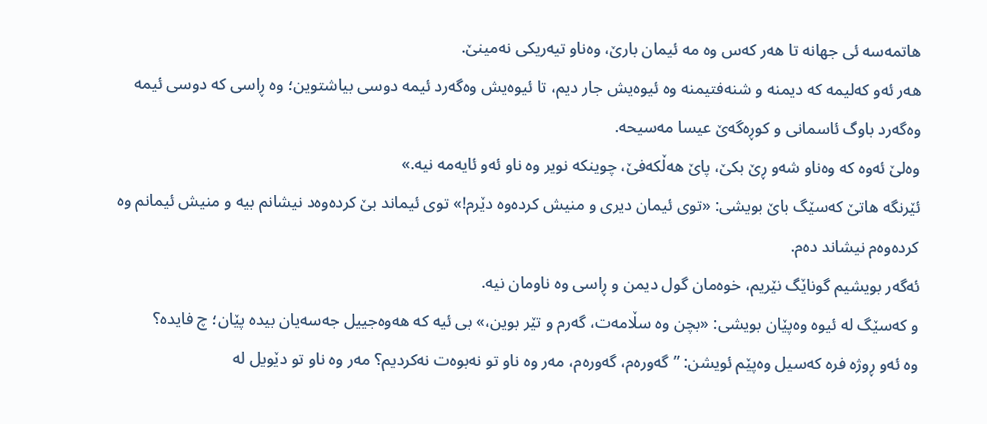هاتمەسه ئی جهانه تا هەر کەس وه مه ئیمان بارێ، وەناو تیەریکی نەمینێ.
هەر ئەو کەلیمه که دیمنه و شنەفتیمنه وه ئیوەیش جار دیم، تا ئیوەیش وەگەرد ئیمه دوسی بیاشتوین؛ وه ڕاسی که دوسی ئیمه وەگەرد باوگ ئاسمانی و کوڕەگەێ عیسا مەسیحه.
وەلێ ئەوه که وەناو شەو ڕێ بکێ، پاێ هەڵکەفێ، چوینکه نویر وه ناو ئەو ئایەمه نیه.»
ئێرنگه هاتێ کەسێگ باێ بویشی: «توی ئیمان ديری و منیش کردەوه دێرم!» توی ئیماند بێ کردەوەد نیشانم بیه و منیش ئیمانم وه کردەوەم نیشاند دەم.
ئەگەر بویشیم گوناێگ نێریم، خوەمان گول دیمن و ڕاسی وه ناومان نیه.
و کەسێگ له ئیوه وەپێان بویشی: «بچن وه سڵامەت، گەرم و تێر بوین،» بی ئیه که هەوەجییل جەسەیان بیده پێان؛ چ فایده؟
وه ئەو ڕوژه فره کەسیل وەپێم ئویشن: ”گەورەم، گەورەم، مەر وه ناو تو نەبوەت نەکردیم؟ مەر وه ناو تو دێویل له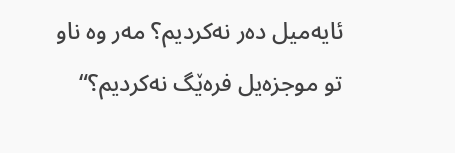ئایەمیل دەر نەکردیم؟ مەر وه ناو تو موجزەیل فرەێگ نەکردیم؟“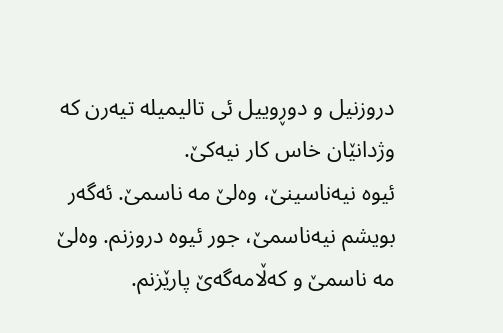دروزنیل و دوڕوییل ئی تالیمیله تیەرن که وژدانێان خاس کار نیەکێ.
ئیوه نیەناسینێ، وەلێ مه ناسمێ. ئەگەر بویشم نیەناسمێ، جور ئیوه دروزنم. وەلێ مه ناسمێ و کەڵامەگەێ پارێزنم.